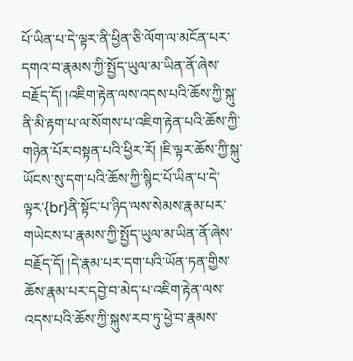པོ་ཡིན་པ་དེ་ལྟར་ནི་ཕྱིན་ཅི་ལོག་ལ་མངོན་པར་དགའ་བ་རྣམས་ཀྱི་སྤྱོད་ཡུལ་མ་ཡིན་ནོ་ཞེས་བརྗོད་དོ། །འཇིག་རྟེན་ལས་འདས་པའི་ཆོས་ཀྱི་སྐུ་ནི་མི་རྟག་པ་ལ་སོགས་པ་འཇིག་རྟེན་པའི་ཆོས་ཀྱི་གཉེན་པོར་བསྟན་པའི་ཕྱིར་རོ། །ཇི་ལྟར་ཆོས་ཀྱི་སྐུ་ཡོངས་སུ་དག་པའི་ཆོས་ཀྱི་སྙིང་པོ་ཡིན་པ་དེ་ལྟར་{br}ནི་སྟོང་པ་ཉིད་ལས་སེམས་རྣམ་པར་གཡེངས་པ་རྣམས་ཀྱི་སྤྱོད་ཡུལ་མ་ཡིན་ནོ་ཞེས་བརྗོད་དོ། །དེ་རྣམ་པར་དག་པའི་ཡོན་ཏན་གྱིས་ཆོས་རྣམ་པར་དབྱེ་བ་མེད་པ་འཇིག་རྟེན་ལས་འདས་པའི་ཆོས་ཀྱི་སྐུས་རབ་ཏུ་ཕྱེ་བ་རྣམས་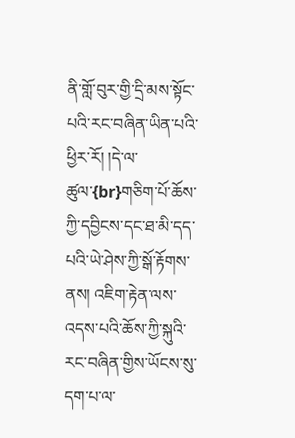ནི་གློ་བུར་གྱི་དྲི་མས་སྟོང་པའི་རང་བཞིན་ཡིན་པའི་ཕྱིར་རོ། །དེ་ལ་ཚུལ་{br}གཅིག་པོ་ཆོས་ཀྱི་དབྱིངས་དང་ཐ་མི་དད་པའི་ཡེ་ཤེས་ཀྱི་སྒོ་རྟོགས་ནས། འཇིག་རྟེན་ལས་འདས་པའི་ཆོས་ཀྱི་སྐུའི་རང་བཞིན་གྱིས་ཡོངས་སུ་དག་པ་ལ་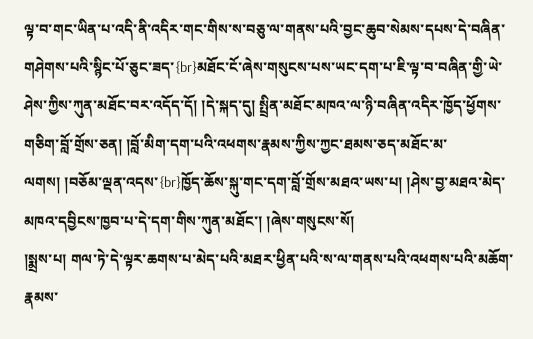ལྟ་བ་གང་ཡིན་པ་འདི་ནི་འདིར་གང་གིས་ས་བཅུ་ལ་གནས་པའི་བྱང་ཆུབ་སེམས་དཔས་དེ་བཞིན་གཤེགས་པའི་སྙིང་པོ་ཅུང་ཟད་{br}མཐོང་ངོ་ཞེས་གསུངས་པས་ཡང་དག་པ་ཇི་ལྟ་བ་བཞིན་གྱི་ཡེ་ཤེས་ཀྱིས་ཀུན་མཐོང་བར་འདོད་དོ། །དེ་སྐད་དུ། སྤྲིན་མཐོང་མཁའ་ལ་ཉི་བཞིན་འདིར་ཁྱོད་ཕྱོགས་གཅིག་བློ་གྲོས་ཅན། །བློ་མིག་དག་པའི་འཕགས་རྣམས་ཀྱིས་ཀྱང་ཐམས་ཅད་མཐོང་མ་ལགས། །བཅོམ་ལྡན་འདས་{br}ཁྱོད་ཆོས་སྐུ་གང་དག་བློ་གྲོས་མཐའ་ཡས་པ། །ཤེས་བྱ་མཐའ་མེད་མཁའ་དབྱིངས་ཁྱབ་པ་དེ་དག་གིས་ཀུན་མཐོང་། །ཞེས་གསུངས་སོ།
།སྨྲས་པ། གལ་ཏེ་དེ་ལྟར་ཆགས་པ་མེད་པའི་མཐར་ཕྱིན་པའི་ས་ལ་གནས་པའི་འཕགས་པའི་མཆོག་རྣམས་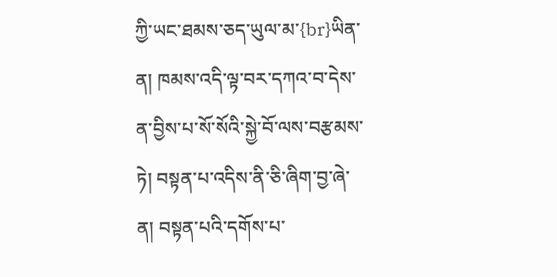ཀྱི་ཡང་ཐམས་ཅད་ཡུལ་མ་{br}ཡིན་ན། ཁམས་འདི་ལྟ་བར་དཀའ་བ་དེས་ན་བྱིས་པ་སོ་སོའི་སྐྱེ་བོ་ལས་བརྩམས་ཏེ། བསྟན་པ་འདིས་ནི་ཅི་ཞིག་བྱ་ཞེ་ན། བསྟན་པའི་དགོས་པ་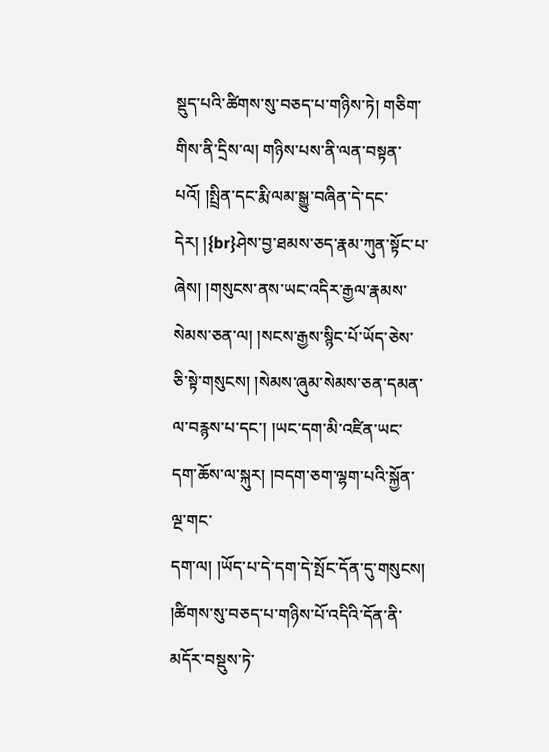སྡུད་པའི་ཚིགས་སུ་བཅད་པ་གཉིས་ཏེ། གཅིག་གིས་ནི་དྲིས་ལ། གཉིས་པས་ནི་ལན་བསྟན་པའོ། །སྤྲིན་དང་རྨི་ལམ་སྒྱུ་བཞིན་དེ་དང་དེར། །{br}ཤེས་བྱ་ཐམས་ཅད་རྣམ་ཀུན་སྟོང་པ་ཞེས། །གསུངས་ནས་ཡང་འདིར་རྒྱལ་རྣམས་སེམས་ཅན་ལ། །སངས་རྒྱས་སྙིང་པོ་ཡོད་ཅེས་ཅི་སྟེ་གསུངས། །སེམས་ཞུམ་སེམས་ཅན་དམན་ལ་བརྙས་པ་དང་། །ཡང་དག་མི་འཛིན་ཡང་དག་ཆོས་ལ་སྐུར། །བདག་ཅག་ལྷག་པའི་སྐྱོན་ལྔ་གང་
དག་ལ། །ཡོད་པ་དེ་དག་དེ་སྤོང་དོན་དུ་གསུངས།
།ཚིགས་སུ་བཅད་པ་གཉིས་པོ་འདིའི་དོན་ནི་མདོར་བསྡུས་ཏེ་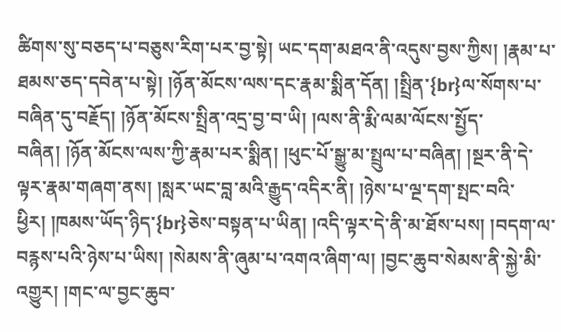ཚིགས་སུ་བཅད་པ་བཅུས་རིག་པར་བྱ་སྟེ། ཡང་དག་མཐའ་ནི་འདུས་བྱས་ཀྱིས། །རྣམ་པ་ཐམས་ཅད་དབེན་པ་སྟེ། །ཉོན་མོངས་ལས་དང་རྣམ་སྨིན་དོན། །སྤྲིན་{br}ལ་སོགས་པ་བཞིན་དུ་བརྗོད། །ཉོན་མོངས་སྤྲིན་འདྲ་བྱ་བ་ཡི། །ལས་ནི་རྨི་ལམ་ལོངས་སྤྱོད་བཞིན། །ཉོན་མོངས་ལས་ཀྱི་རྣམ་པར་སྨིན། །ཕུང་པོ་སྒྱུ་མ་སྤྲུལ་པ་བཞིན། །སྔར་ནི་དེ་ལྟར་རྣམ་གཞག་ནས། །སླར་ཡང་བླ་མའི་རྒྱུད་འདིར་ནི། །ཉེས་པ་ལྔ་དག་སྤང་བའི་ཕྱིར། །ཁམས་ཡོད་ཉིད་{br}ཅེས་བསྟན་པ་ཡིན། །འདི་ལྟར་དེ་ནི་མ་ཐོས་པས། །བདག་ལ་བརྙས་པའི་ཉེས་པ་ཡིས། །སེམས་ནི་ཞུམ་པ་འགའ་ཞིག་ལ། །བྱང་ཆུབ་སེམས་ནི་སྐྱེ་མི་འགྱུར། །གང་ལ་བྱང་ཆུབ་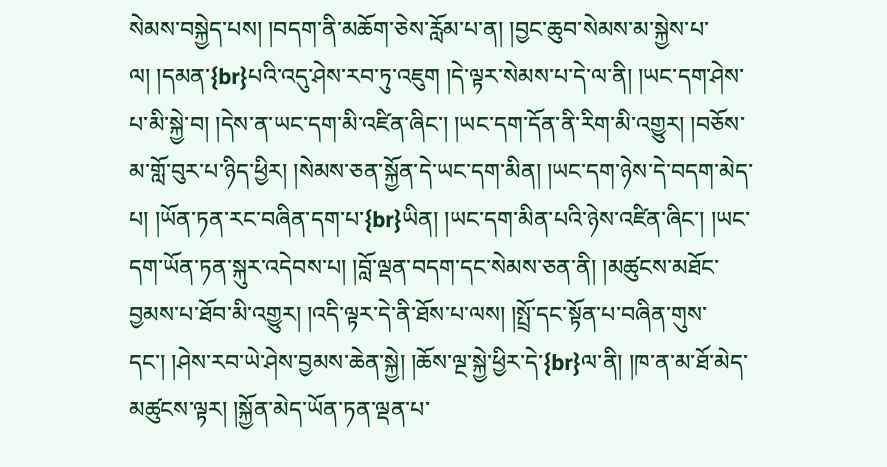སེམས་བསྐྱེད་པས། །བདག་ནི་མཆོག་ཅེས་རློམ་པ་ན། །བྱང་ཆུབ་སེམས་མ་སྐྱེས་པ་ལ། །དམན་{br}པའི་འདུ་ཤེས་རབ་ཏུ་འཇུག །དེ་ལྟར་སེམས་པ་དེ་ལ་ནི། །ཡང་དག་ཤེས་པ་མི་སྐྱེ་བ། །དེས་ན་ཡང་དག་མི་འཛིན་ཞིང་། །ཡང་དག་དོན་ནི་རིག་མི་འགྱུར། །བཅོས་མ་གློ་བུར་པ་ཉིད་ཕྱིར། །སེམས་ཅན་སྐྱོན་དེ་ཡང་དག་མིན། །ཡང་དག་ཉེས་དེ་བདག་མེད་པ། །ཡོན་ཏན་རང་བཞིན་དག་པ་{br}ཡིན། །ཡང་དག་མིན་པའི་ཉེས་འཛིན་ཞིང་། །ཡང་དག་ཡོན་ཏན་སྐུར་འདེབས་པ། །བློ་ལྡན་བདག་དང་སེམས་ཅན་ནི། །མཚུངས་མཐོང་བྱམས་པ་ཐོབ་མི་འགྱུར། །འདི་ལྟར་དེ་ནི་ཐོས་པ་ལས། །སྤྲོ་དང་སྟོན་པ་བཞིན་གུས་དང་། །ཤེས་རབ་ཡེ་ཤེས་བྱམས་ཆེན་སྐྱེ། །ཆོས་ལྔ་སྐྱེ་ཕྱིར་དེ་{br}ལ་ནི། །ཁ་ན་མ་ཐོ་མེད་མཚུངས་ལྟར། །སྐྱོན་མེད་ཡོན་ཏན་ལྡན་པ་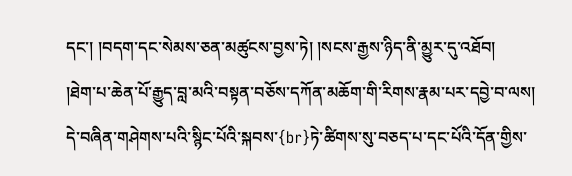དང་། །བདག་དང་སེམས་ཅན་མཚུངས་བྱས་ཏེ། །སངས་རྒྱས་ཉིད་ནི་མྱུར་དུ་འཐོབ།
།ཐེག་པ་ཆེན་པོ་རྒྱུད་བླ་མའི་བསྟན་བཅོས་དཀོན་མཆོག་གི་རིགས་རྣམ་པར་དབྱེ་བ་ལས། དེ་བཞིན་གཤེགས་པའི་སྙིང་པོའི་སྐབས་{br}ཏེ་ཚིགས་སུ་བཅད་པ་དང་པོའི་དོན་གྱིས་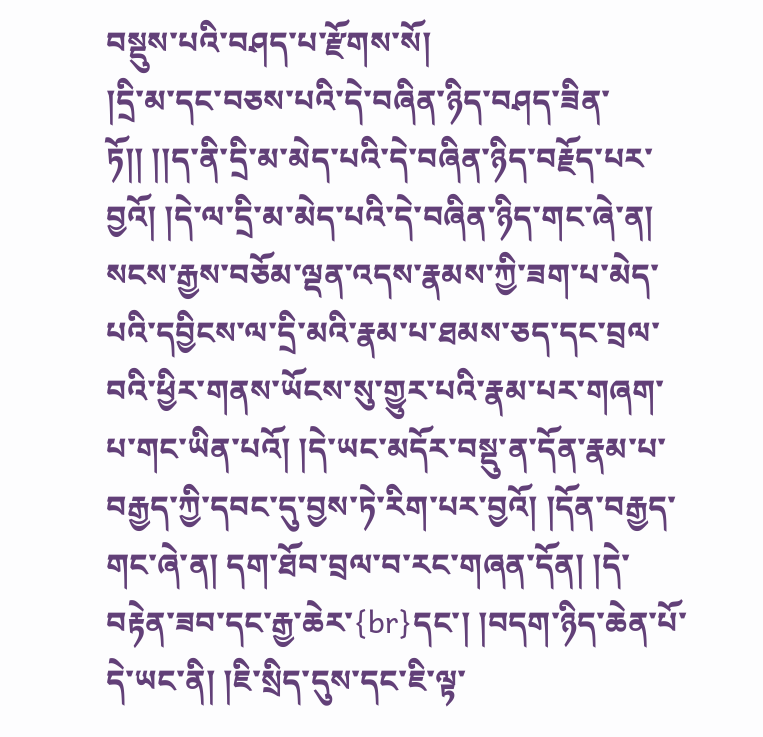བསྡུས་པའི་བཤད་པ་རྫོགས་སོ།
།དྲི་མ་དང་བཅས་པའི་དེ་བཞིན་ཉིད་བཤད་ཟིན་ཏོ།། །།ད་ནི་དྲི་མ་མེད་པའི་དེ་བཞིན་ཉིད་བརྗོད་པར་བྱའོ། །དེ་ལ་དྲི་མ་མེད་པའི་དེ་བཞིན་ཉིད་གང་ཞེ་ན། སངས་རྒྱས་བཅོམ་ལྡན་འདས་རྣམས་ཀྱི་ཟག་པ་མེད་
པའི་དབྱིངས་ལ་དྲི་མའི་རྣམ་པ་ཐམས་ཅད་དང་བྲལ་བའི་ཕྱིར་གནས་ཡོངས་སུ་གྱུར་པའི་རྣམ་པར་གཞག་པ་གང་ཡིན་པའོ། །དེ་ཡང་མདོར་བསྡུ་ན་དོན་རྣམ་པ་བརྒྱད་ཀྱི་དབང་དུ་བྱས་ཏེ་རིག་པར་བྱའོ། །དོན་བརྒྱད་གང་ཞེ་ན། དག་ཐོབ་བྲལ་བ་རང་གཞན་དོན། །དེ་བརྟེན་ཟབ་དང་རྒྱ་ཆེར་{br}དང་། །བདག་ཉིད་ཆེན་པོ་དེ་ཡང་ནི། །ཇི་སྲིད་དུས་དང་ཇི་ལྟ་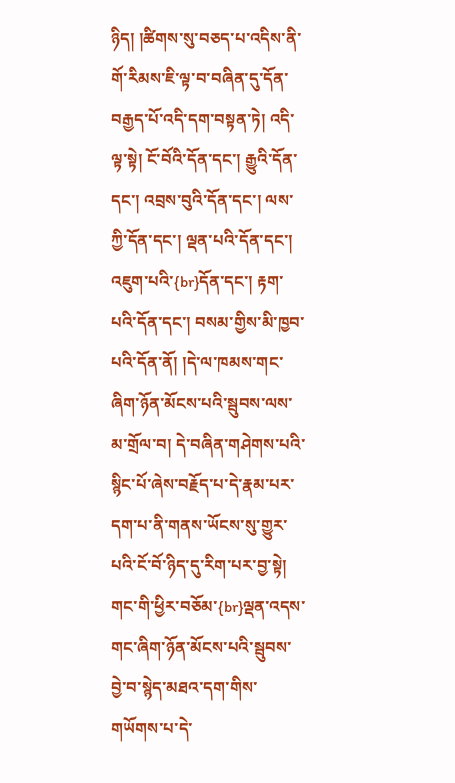ཉིད། །ཚིགས་སུ་བཅད་པ་འདིས་ནི་གོ་རིམས་ཇི་ལྟ་བ་བཞིན་དུ་དོན་བརྒྱད་པོ་འདི་དག་བསྟན་ཏེ། འདི་ལྟ་སྟེ། ངོ་བོའི་དོན་དང་། རྒྱུའི་དོན་དང་། འབྲས་བུའི་དོན་དང་། ལས་ཀྱི་དོན་དང་། ལྡན་པའི་དོན་དང་། འཇུག་པའི་{br}དོན་དང་། རྟག་པའི་དོན་དང་། བསམ་གྱིས་མི་ཁྱབ་པའི་དོན་ནོ། །དེ་ལ་ཁམས་གང་ཞིག་ཉོན་མོངས་པའི་སྦུབས་ལས་མ་གྲོལ་བ། དེ་བཞིན་གཤེགས་པའི་སྙིང་པོ་ཞེས་བརྗོད་པ་དེ་རྣམ་པར་དག་པ་ནི་གནས་ཡོངས་སུ་གྱུར་པའི་ངོ་བོ་ཉིད་དུ་རིག་པར་བྱ་སྟེ། གང་གི་ཕྱིར་བཅོམ་{br}ལྡན་འདས་གང་ཞིག་ཉོན་མོངས་པའི་སྦུབས་བྱེ་བ་སྙེད་མཐའ་དག་གིས་གཡོགས་པ་དེ་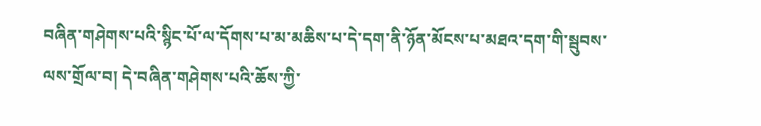བཞིན་གཤེགས་པའི་སྙིང་པོ་ལ་དོགས་པ་མ་མཆིས་པ་དེ་དག་ནི་ཉོན་མོངས་པ་མཐའ་དག་གི་སྦུབས་ལས་གྲོལ་བ། དེ་བཞིན་གཤེགས་པའི་ཆོས་ཀྱི་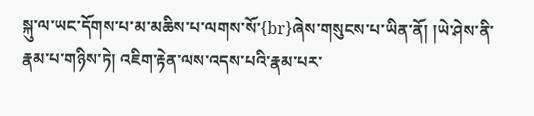སྐུ་ལ་ཡང་དོགས་པ་མ་མཆིས་པ་ལགས་སོ་{br}ཞེས་གསུངས་པ་ཡིན་ནོ། །ཡེ་ཤེས་ནི་རྣམ་པ་གཉིས་ཏེ། འཇིག་རྟེན་ལས་འདས་པའི་རྣམ་པར་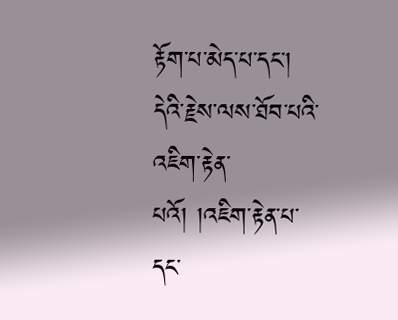རྟོག་པ་མེད་པ་དང་། དེའི་རྗེས་ལས་ཐོབ་པའི་འཇིག་རྟེན་པའོ། །འཇིག་རྟེན་པ་དང་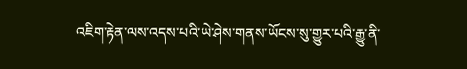འཇིག་རྟེན་ལས་འདས་པའི་ཡེ་ཤེས་གནས་ཡོངས་སུ་གྱུར་པའི་རྒྱུ་ནི་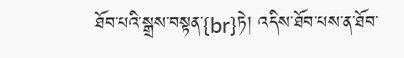ཐོབ་པའི་སྒྲས་བསྟན་{br}ཏེ། འདིས་ཐོབ་པས་ན་ཐོབ་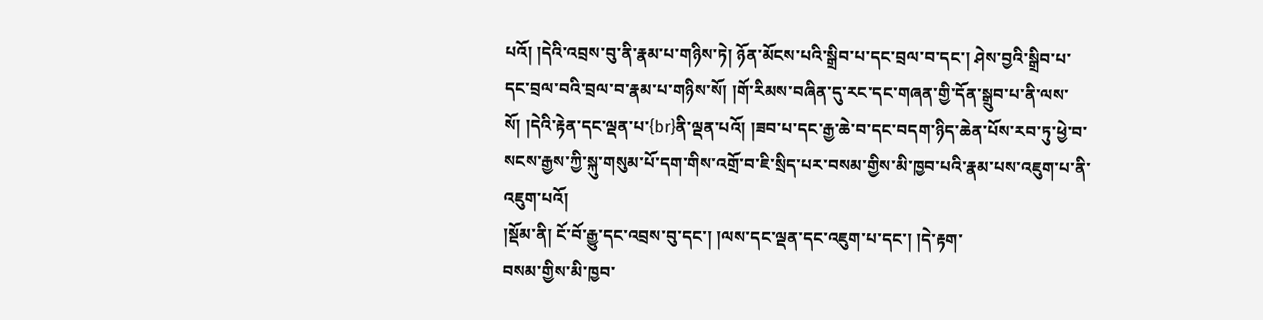པའོ། །དེའི་འབྲས་བུ་ནི་རྣམ་པ་གཉིས་ཏེ། ཉོན་མོངས་པའི་སྒྲིབ་པ་དང་བྲལ་བ་དང་། ཤེས་བྱའི་སྒྲིབ་པ་དང་བྲལ་བའི་བྲལ་བ་རྣམ་པ་གཉིས་སོ། །གོ་རིམས་བཞིན་དུ་རང་དང་གཞན་གྱི་དོན་སྒྲུབ་པ་ནི་ལས་སོ། །དེའི་རྟེན་དང་ལྡན་པ་{br}ནི་ལྡན་པའོ། །ཟབ་པ་དང་རྒྱ་ཆེ་བ་དང་བདག་ཉིད་ཆེན་པོས་རབ་ཏུ་ཕྱེ་བ་སངས་རྒྱས་ཀྱི་སྐུ་གསུམ་པོ་དག་གིས་འགྲོ་བ་ཇི་སྲིད་པར་བསམ་གྱིས་མི་ཁྱབ་པའི་རྣམ་པས་འཇུག་པ་ནི་འཇུག་པའོ།
།སྡོམ་ནི། ངོ་བོ་རྒྱུ་དང་འབྲས་བུ་དང་། །ལས་དང་ལྡན་དང་འཇུག་པ་དང་། །དེ་རྟག་
བསམ་གྱིས་མི་ཁྱབ་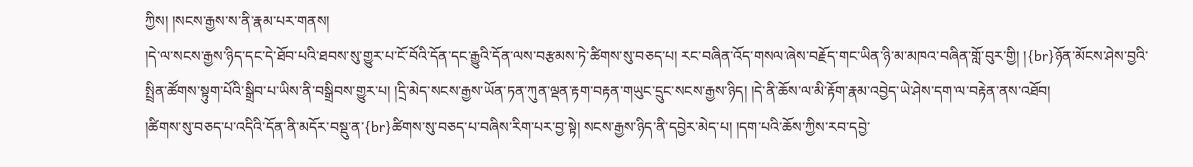ཀྱིས། །སངས་རྒྱས་ས་ནི་རྣམ་པར་གནས།
།དེ་ལ་སངས་རྒྱས་ཉིད་དང་དེ་ཐོབ་པའི་ཐབས་སུ་གྱུར་པ་ངོ་བོའི་དོན་དང་རྒྱུའི་དོན་ལས་བརྩམས་ཏེ་ཚིགས་སུ་བཅད་པ། རང་བཞིན་འོད་གསལ་ཞེས་བརྗོད་གང་ཡིན་ཉི་མ་མཁའ་བཞིན་གློ་བུར་གྱི། །{br}ཉོན་མོངས་ཤེས་བྱའི་སྤྲིན་ཚོགས་སྟུག་པོའི་སྒྲིབ་པ་ཡིས་ནི་བསྒྲིབས་གྱུར་པ། །དྲི་མེད་སངས་རྒྱས་ཡོན་ཏན་ཀུན་ལྡན་རྟག་བརྟན་གཡུང་དྲུང་སངས་རྒྱས་ཉིད། །དེ་ནི་ཆོས་ལ་མི་རྟོག་རྣམ་འབྱེད་ཡེ་ཤེས་དག་ལ་བརྟེན་ནས་འཐོབ།
།ཚིགས་སུ་བཅད་པ་འདིའི་དོན་ནི་མདོར་བསྡུ་ན་{br}ཚིགས་སུ་བཅད་པ་བཞིས་རིག་པར་བྱ་སྟེ། སངས་རྒྱས་ཉིད་ནི་དབྱེར་མེད་པ། །དག་པའི་ཆོས་ཀྱིས་རབ་དབྱེ་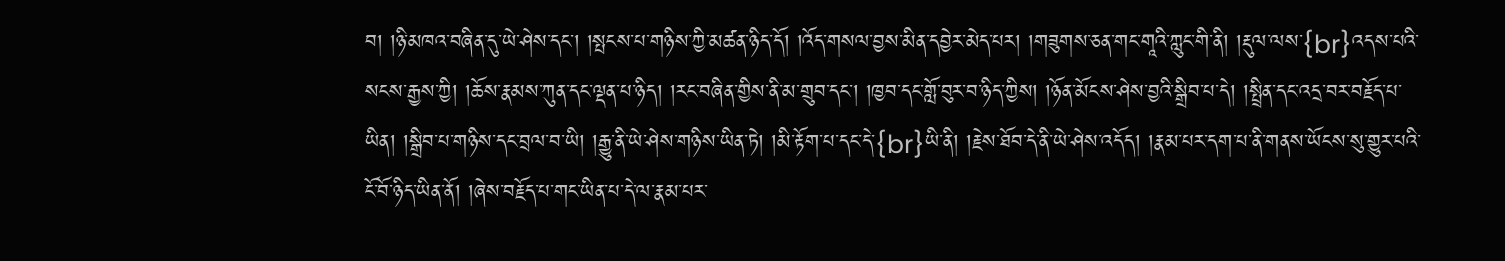བ། །ཉི་མཁའ་བཞིན་དུ་ཡེ་ཤེས་དང་། །སྤངས་པ་གཉིས་ཀྱི་མཚན་ཉིད་དོ། །འོད་གསལ་བྱས་མིན་དབྱེར་མེད་པར། །གཟུགས་ཅན་གང་གཱའི་ཀླུང་གི་ནི། །རྡུལ་ལས་{br}འདས་པའི་སངས་རྒྱས་ཀྱི། །ཆོས་རྣམས་ཀུན་དང་ལྡན་པ་ཉིད། །རང་བཞིན་གྱིས་ནི་མ་གྲུབ་དང་། །ཁྱབ་དང་གློ་བུར་བ་ཉིད་ཀྱིས། །ཉོན་མོངས་ཤེས་བྱའི་སྒྲིབ་པ་དེ། །སྤྲིན་དང་འདྲ་བར་བརྗོད་པ་ཡིན། །སྒྲིབ་པ་གཉིས་དང་བྲལ་བ་ཡི། །རྒྱུ་ནི་ཡེ་ཤེས་གཉིས་ཡིན་ཏེ། །མི་རྟོག་པ་དང་དེ་{br}ཡི་ནི། །རྗེས་ཐོབ་དེ་ནི་ཡེ་ཤེས་འདོད། །རྣམ་པར་དག་པ་ནི་གནས་ཡོངས་སུ་གྱུར་པའི་ངོ་བོ་ཉིད་ཡིན་ནོ། །ཞེས་བརྗོད་པ་གང་ཡིན་པ་དེ་ལ་རྣམ་པར་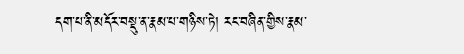དག་པ་ནི་མདོར་བསྡུ་ན་རྣམ་པ་གཉིས་ཏེ། རང་བཞིན་གྱིས་རྣམ་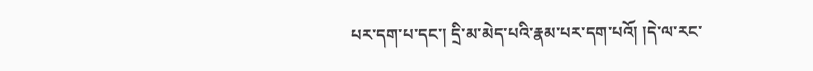པར་དག་པ་དང་། དྲི་མ་མེད་པའི་རྣམ་པར་དག་པའོ། །དེ་ལ་རང་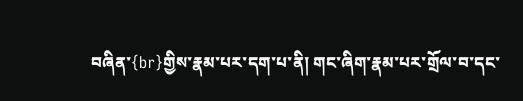བཞིན་{br}གྱིས་རྣམ་པར་དག་པ་ནི། གང་ཞིག་རྣམ་པར་གྲོལ་བ་དང་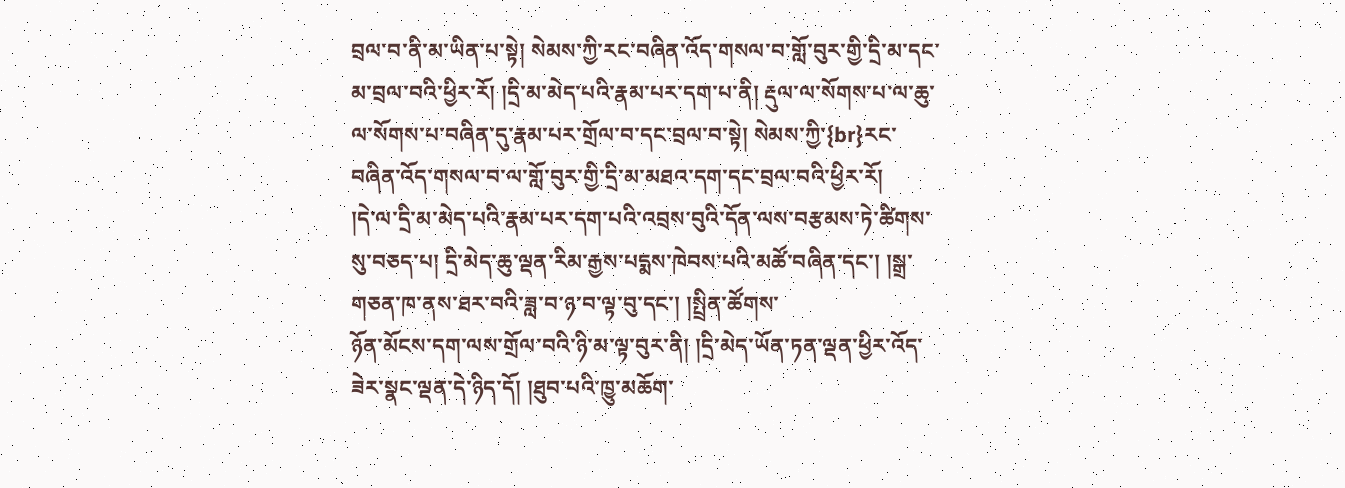བྲལ་བ་ནི་མ་ཡིན་པ་སྟེ། སེམས་ཀྱི་རང་བཞིན་འོད་གསལ་བ་གློ་བུར་གྱི་དྲི་མ་དང་མ་བྲལ་བའི་ཕྱིར་རོ། །དྲི་མ་མེད་པའི་རྣམ་པར་དག་པ་ནི། རྡུལ་ལ་སོགས་པ་ལ་ཆུ་ལ་སོགས་པ་བཞིན་དུ་རྣམ་པར་གྲོལ་བ་དང་བྲལ་བ་སྟེ། སེམས་ཀྱི་{br}རང་བཞིན་འོད་གསལ་བ་ལ་གློ་བུར་གྱི་དྲི་མ་མཐའ་དག་དང་བྲལ་བའི་ཕྱིར་རོ།
།དེ་ལ་དྲི་མ་མེད་པའི་རྣམ་པར་དག་པའི་འབྲས་བུའི་དོན་ལས་བརྩམས་ཏེ་ཚིགས་སུ་བཅད་པ། དྲི་མེད་ཆུ་ལྡན་རིམ་རྒྱས་པདྨས་ཁེབས་པའི་མཚོ་བཞིན་དང་། །སྒྲ་གཅན་ཁ་ནས་ཐར་བའི་ཟླ་བ་ཉ་བ་ལྟ་བུ་དང་། །སྤྲིན་ཚོགས་
ཉོན་མོངས་དག་ལས་གྲོལ་བའི་ཉི་མ་ལྟ་བུར་ནི། །དྲི་མེད་ཡོན་ཏན་ལྡན་ཕྱིར་འོད་ཟེར་སྣང་ལྡན་དེ་ཉིད་དོ། །ཐུབ་པའི་ཁྱུ་མཆོག་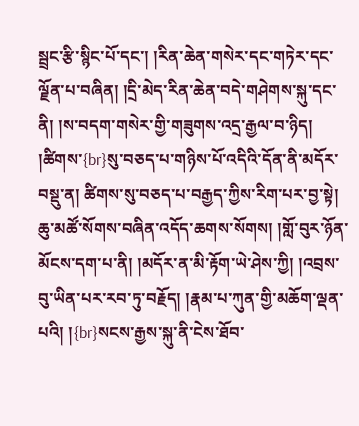སྦྲང་རྩི་སྙིང་པོ་དང་། །རིན་ཆེན་གསེར་དང་གཏེར་དང་ལྗོན་པ་བཞིན། །དྲི་མེད་རིན་ཆེན་བདེ་གཤེགས་སྐུ་དང་ནི། །ས་བདག་གསེར་གྱི་གཟུགས་འདྲ་རྒྱལ་བ་ཉིད།
།ཚིགས་{br}སུ་བཅད་པ་གཉིས་པོ་འདིའི་དོན་ནི་མདོར་བསྡུ་ན། ཚིགས་སུ་བཅད་པ་བརྒྱད་ཀྱིས་རིག་པར་བྱ་སྟེ། ཆུ་མཚོ་སོགས་བཞིན་འདོད་ཆགས་སོགས། །གློ་བུར་ཉོན་མོངས་དག་པ་ནི། །མདོར་ན་མི་རྟོག་ཡེ་ཤེས་ཀྱི། །འབྲས་བུ་ཡིན་པར་རབ་ཏུ་བརྗོད། །རྣམ་པ་ཀུན་གྱི་མཆོག་ལྡན་པའི། །{br}སངས་རྒྱས་སྐུ་ནི་ངེས་ཐོབ་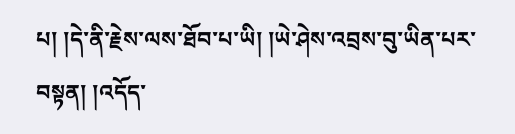པ། །དེ་ནི་རྗེས་ལས་ཐོབ་པ་ཡི། །ཡེ་ཤེས་འབྲས་བུ་ཡིན་པར་བསྟན། །འདོད་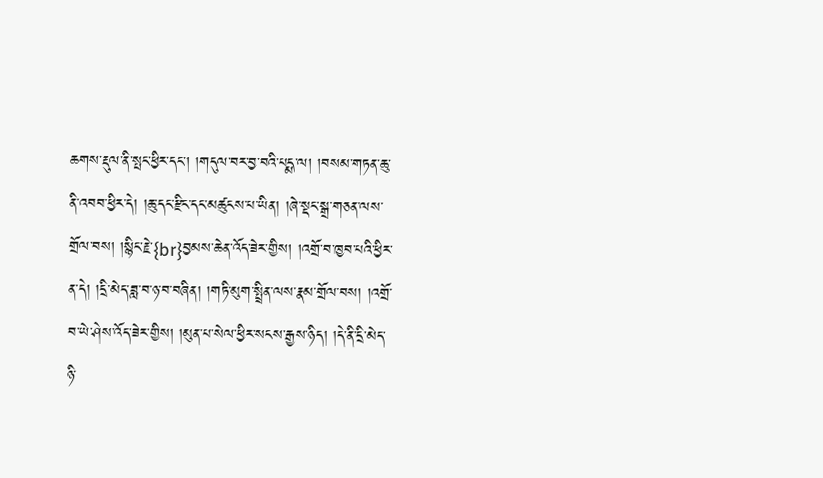ཆགས་རྡུལ་ནི་སྤང་ཕྱིར་དང་། །གདུལ་བར་བྱ་བའི་པདྨ་ལ། །བསམ་གཏན་ཆུ་ནི་འབབ་ཕྱིར་དེ། །ཆུ་དང་རྫིང་དང་མཚུངས་པ་ཡིན། །ཞེ་སྡང་སྒྲ་གཅན་ལས་གྲོལ་བས། །སྙིང་རྗེ་{br}བྱམས་ཆེན་འོད་ཟེར་གྱིས། །འགྲོ་བ་ཁྱབ་པའི་ཕྱིར་ན་དེ། །དྲི་མེད་ཟླ་བ་ཉ་བ་བཞིན། །གཏི་མུག་སྤྲིན་ལས་རྣམ་གྲོལ་བས། །འགྲོ་བ་ཡེ་ཤེས་འོད་ཟེར་གྱིས། །མུན་པ་སེལ་ཕྱིར་སངས་རྒྱས་ཉིད། །དེ་ནི་དྲི་མེད་ཉི་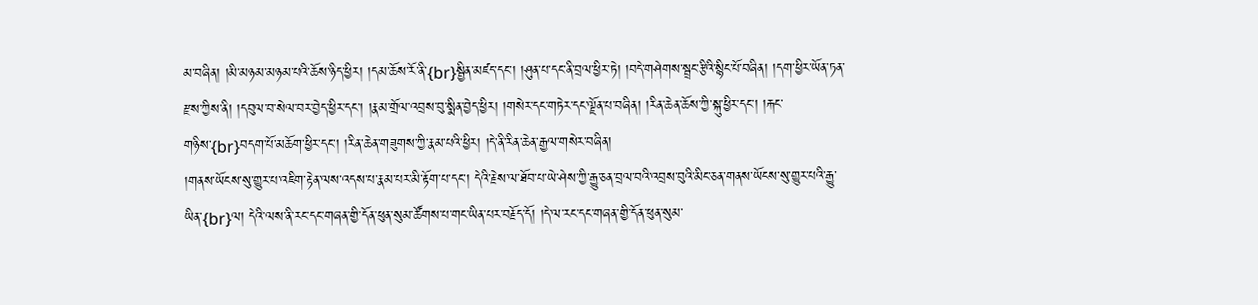མ་བཞིན། །མི་མཉམ་མཉམ་པའི་ཆོས་ཉིད་ཕྱིར། །དམ་ཆོས་རོ་ནི་{br}སྦྱིན་མཛད་དང་། །ཤུན་པ་དང་ནི་བྲལ་ཕྱིར་ཏེ། །བདེ་གཤེགས་སྦྲང་རྩིའི་སྙིང་པོ་བཞིན། །དག་ཕྱིར་ཡོན་ཏན་རྫས་ཀྱིས་ནི། །དབུལ་བ་སེལ་བར་བྱེད་ཕྱིར་དང་། །རྣམ་གྲོལ་འབྲས་བུ་སྨིན་བྱེད་ཕྱིར། །གསེར་དང་གཏེར་དང་ལྗོན་པ་བཞིན། །རིན་ཆེན་ཆོས་ཀྱི་སྐུ་ཕྱིར་དང་། །རྐང་གཉིས་{br}བདག་པོ་མཆོག་ཕྱིར་དང་། །རིན་ཆེན་གཟུགས་ཀྱི་རྣམ་པའི་ཕྱིར། །དེ་ནི་རིན་ཆེན་རྒྱལ་གསེར་བཞིན།
།གནས་ཡོངས་སུ་གྱུར་པ་འཇིག་རྟེན་ལས་འདས་པ་རྣམ་པར་མི་རྟོག་པ་དང་། དེའི་རྗེས་ལ་ཐོབ་པ་ཡེ་ཤེས་ཀྱི་རྒྱུ་ཅན་བྲལ་བའི་འབྲས་བུའི་མིང་ཅན་གནས་ཡོངས་སུ་གྱུར་པའི་རྒྱུ་ཡིན་{br}ལ། དེའི་ལས་ནི་རང་དང་གཞན་གྱི་དོན་ཕུན་སུམ་ཚོགས་པ་གང་ཡིན་པར་བརྗོད་དོ། །དེ་ལ་རང་དང་གཞན་གྱི་དོན་ཕུན་སུམ་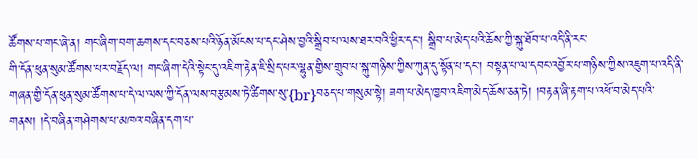ཚོགས་པ་གང་ཞེ་ན། གང་ཞིག་བག་ཆགས་དང་བཅས་པའི་ཉོན་མོངས་པ་དང་ཤེས་བྱའི་སྒྲིབ་པ་ལས་ཐར་བའི་ཕྱིར་དང་། སྒྲིབ་པ་མེད་པའི་ཆོས་ཀྱི་སྐུ་ཐོབ་པ་འདི་ནི་རང་
གི་དོན་ཕུན་སུམ་ཚོགས་པར་བརྗོད་ལ། གང་ཞིག་དེའི་སྟེང་དུ་འཇིག་རྟེན་ཇི་སྲིད་པར་ལྷུན་གྱིས་གྲུབ་པ་སྐུ་གཉིས་ཀྱིས་ཀུན་དུ་སྟོན་པ་དང་། བསྟན་པ་ལ་དབང་འབྱོར་པ་གཉིས་ཀྱིས་འཇུག་པ་འདི་ནི་གཞན་གྱི་དོན་ཕུན་སུམ་ཚོགས་པ་དེ་ལ་ལས་ཀྱི་དོན་ལས་བརྩམས་ཏེ་ཚིགས་སུ་{br}བཅད་པ་གསུམ་སྟེ། ཟག་པ་མེད་ཁྱབ་འཇིག་མེད་ཆོས་ཅན་ཏེ། །བརྟན་ཞི་རྟག་པ་འཕོ་བ་མེད་པའི་གནས། །དེ་བཞིན་གཤེགས་པ་མཁའ་བཞིན་དག་པ་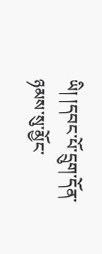ཡི། །དབང་པོ་དྲུག་དོན་ཉམས་སུ་མྱོང་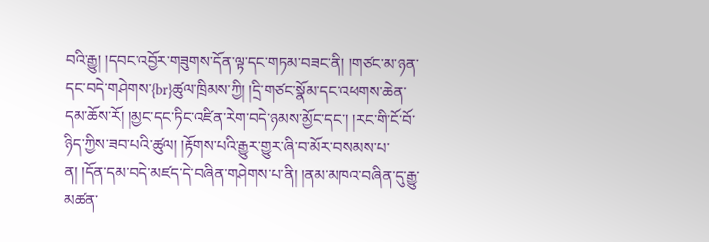བའི་རྒྱུ། །དབང་འབྱོར་གཟུགས་དོན་ལྟ་དང་གཏམ་བཟང་ནི། །གཙང་མ་ཉན་དང་བདེ་གཤེགས་{br}ཚུལ་ཁྲིམས་ཀྱི། །དྲི་གཙང་སྣོམ་དང་འཕགས་ཆེན་དམ་ཆོས་རོ། །མྱང་དང་ཏིང་འཛིན་རེག་བདེ་ཉམས་མྱོང་དང་། །རང་གི་ངོ་བོ་ཉིད་ཀྱིས་ཟབ་པའི་ཚུལ། །རྟོགས་པའི་རྒྱུར་གྱུར་ཞི་བ་མོར་བསམས་པ་ན། །དོན་དམ་བདེ་མཛད་དེ་བཞིན་གཤེགས་པ་ནི། །ནམ་མཁའ་བཞིན་དུ་རྒྱུ་མཚན་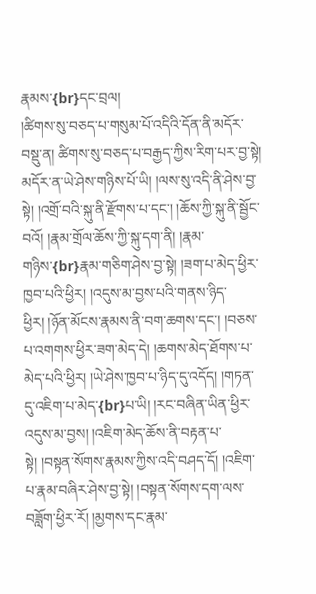རྣམས་{br}དང་བྲལ།
།ཚིགས་སུ་བཅད་པ་གསུམ་པོ་འདིའི་དོན་ནི་མདོར་བསྡུ་ན། ཚིགས་སུ་བཅད་པ་བརྒྱད་ཀྱིས་རིག་པར་བྱ་སྟེ། མདོར་ན་ཡེ་ཤེས་གཉིས་པོ་ཡི། །ལས་སུ་འདི་ནི་ཤེས་བྱ་སྟེ། །འགྲོ་བའི་སྐུ་ནི་རྫོགས་པ་དང་། །ཆོས་ཀྱི་སྐུ་ནི་སྦྱོང་བའོ། །རྣམ་གྲོལ་ཆོས་ཀྱི་སྐུ་དག་ནི། །རྣམ་གཉིས་{br}རྣམ་གཅིག་ཤེས་བྱ་སྟེ། །ཟག་པ་མེད་ཕྱིར་ཁྱབ་པའི་ཕྱིར། །འདུས་མ་བྱས་པའི་གནས་ཉིད་ཕྱིར། །ཉོན་མོངས་རྣམས་ནི་བག་ཆགས་དང་། །བཅས་པ་འགགས་ཕྱིར་ཟག་མེད་དེ། །ཆགས་མེད་ཐོགས་པ་མེད་པའི་ཕྱིར། །ཡེ་ཤེས་ཁྱབ་པ་ཉིད་དུ་འདོད། །གཏན་དུ་འཇིག་པ་མེད་{br}པ་ཡི། །རང་བཞིན་ཡིན་ཕྱིར་འདུས་མ་བྱས། །འཇིག་མེད་ཆོས་ནི་བརྟན་པ་སྟེ། །བསྟན་སོགས་རྣམས་ཀྱིས་འདི་བཤད་དོ། །འཇིག་པ་རྣམ་བཞིར་ཤེས་བྱ་སྟེ། །བསྟན་སོགས་དག་ལས་བཟློག་ཕྱིར་རོ། །མྱགས་དང་རྣམ་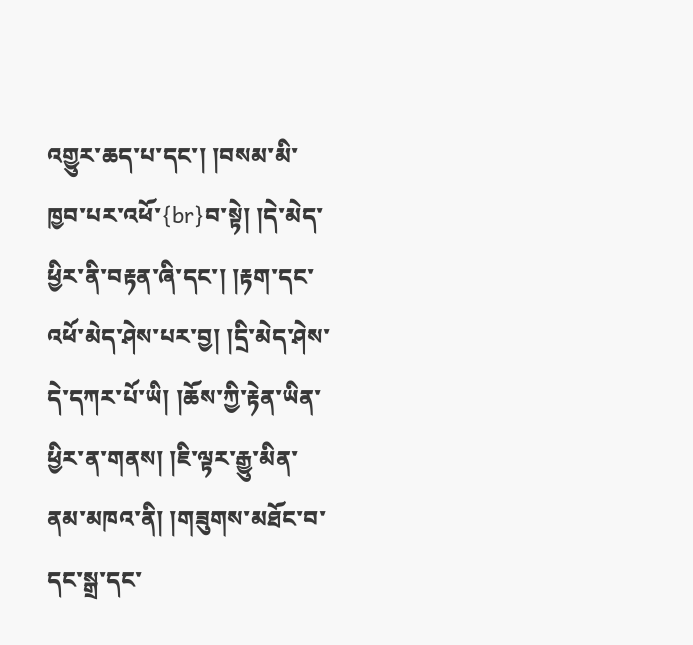འགྱུར་ཆད་པ་དང་། །བསམ་མི་ཁྱབ་པར་འཕོ་{br}བ་སྟེ། །དེ་མེད་ཕྱིར་ནི་བརྟན་ཞི་དང་། །རྟག་དང་འཕོ་མེད་ཤེས་པར་བྱ། །དྲི་མེད་ཤེས་དེ་དཀར་པོ་ཡི། །ཆོས་ཀྱི་རྟེན་ཡིན་ཕྱིར་ན་གནས། །ཇི་ལྟར་རྒྱུ་མིན་ནམ་མཁའ་ནི། །གཟུགས་མཐོང་བ་དང་སྒྲ་དང་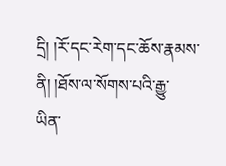དྲི། །རོ་དང་རེག་དང་ཆོས་རྣམས་ནི། །ཐོས་ལ་སོགས་པའི་རྒྱུ་
ཡིན་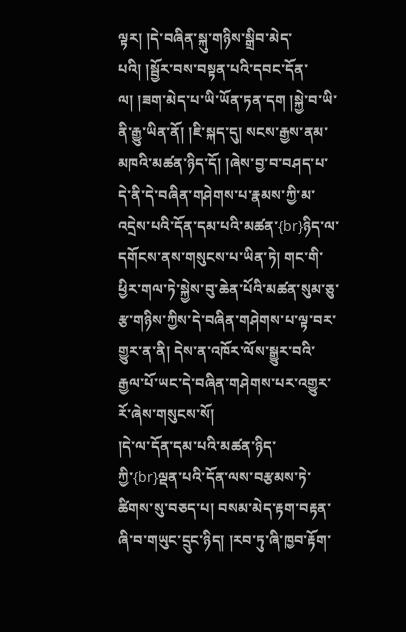ལྟར། །དེ་བཞིན་སྐུ་གཉིས་སྒྲིབ་མེད་པའི། །སྦྱོར་བས་བསྟན་པའི་དབང་དོན་ལ། །ཟག་མེད་པ་ཡི་ཡོན་ཏན་དག །སྐྱེ་བ་ཡི་ནི་རྒྱུ་ཡིན་ནོ། །ཇི་སྐད་དུ། སངས་རྒྱས་ནམ་མཁའི་མཚན་ཉིད་དོ། །ཞེས་བྱ་བ་བཤད་པ་དེ་ནི་དེ་བཞིན་གཤེགས་པ་རྣམས་ཀྱི་མ་འདྲེས་པའི་དོན་དམ་པའི་མཚན་{br}ཉིད་ལ་དགོངས་ནས་གསུངས་པ་ཡིན་ཏེ། གང་གི་ཕྱིར་གལ་ཏེ་སྐྱེས་བུ་ཆེན་པོའི་མཚན་སུམ་ཅུ་རྩ་གཉིས་ཀྱིས་དེ་བཞིན་གཤེགས་པ་ལྟ་བར་གྱུར་ན་ནི། དེས་ན་འཁོར་ལོས་སྒྱུར་བའི་རྒྱལ་པོ་ཡང་དེ་བཞིན་གཤེགས་པར་འགྱུར་རོ་ཞེས་གསུངས་སོ།
།དེ་ལ་དོན་དམ་པའི་མཚན་ཉིད་ཀྱི་{br}ལྡན་པའི་དོན་ལས་བརྩམས་ཏེ་ཚིགས་སུ་བཅད་པ། བསམ་མེད་རྟག་བརྟན་ཞི་བ་གཡུང་དྲུང་ཉིད། །རབ་ཏུ་ཞི་ཁྱབ་རྟོག་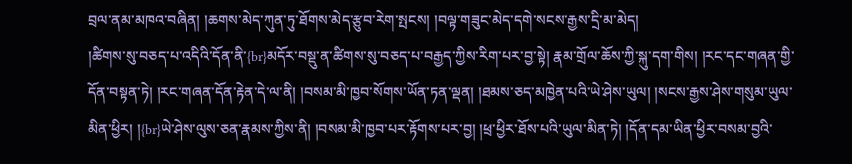བྲལ་ནམ་མཁའ་བཞིན། །ཆགས་མེད་ཀུན་ཏུ་ཐོགས་མེད་རྩུབ་རེག་སྤངས། །བལྟ་གཟུང་མེད་དགེ་སངས་རྒྱས་དྲི་མ་མེད།
།ཚིགས་སུ་བཅད་པ་འདིའི་དོན་ནི་{br}མདོར་བསྡུ་ན་ཚིགས་སུ་བཅད་པ་བརྒྱད་ཀྱིས་རིག་པར་བྱ་སྟེ། རྣམ་གྲོལ་ཆོས་ཀྱི་སྐུ་དག་གིས། །རང་དང་གཞན་གྱི་དོན་བསྟན་ཏེ། །རང་གཞན་དོན་རྟེན་དེ་ལ་ནི། །བསམ་མི་ཁྱབ་སོགས་ཡོན་ཏན་ལྡན། །ཐམས་ཅད་མཁྱེན་པའི་ཡེ་ཤེས་ཡུལ། །སངས་རྒྱས་ཤེས་གསུམ་ཡུལ་མིན་ཕྱིར། །{br}ཡེ་ཤེས་ལུས་ཅན་རྣམས་ཀྱིས་ནི། །བསམ་མི་ཁྱབ་པར་རྟོགས་པར་བྱ། །ཕྲ་ཕྱིར་ཐོས་པའི་ཡུལ་མིན་ཏེ། །དོན་དམ་ཡིན་ཕྱིར་བསམ་བྱའི་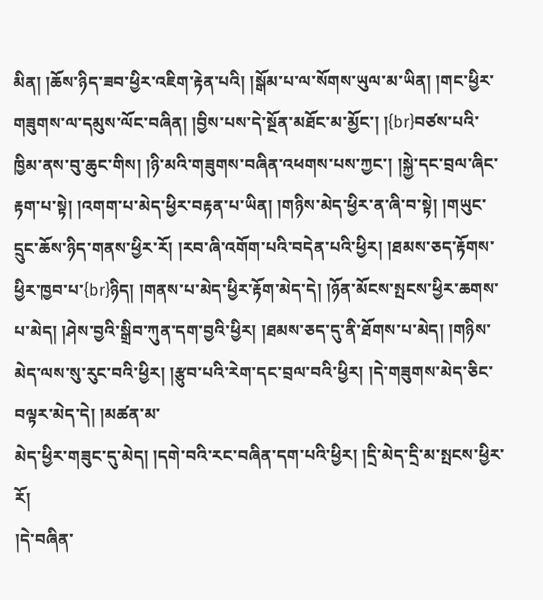མིན། །ཆོས་ཉིད་ཟབ་ཕྱིར་འཇིག་རྟེན་པའི། །སྒོམ་པ་ལ་སོགས་ཡུལ་མ་ཡིན། །གང་ཕྱིར་གཟུགས་ལ་དམུས་ལོང་བཞིན། །བྱིས་པས་དེ་སྔོན་མཐོང་མ་མྱོང་། །{br}བཙས་པའི་ཁྱིམ་ནས་བུ་ཆུང་གིས། །ཉི་མའི་གཟུགས་བཞིན་འཕགས་པས་ཀྱང་། །སྐྱེ་དང་བྲལ་ཞིང་རྟག་པ་སྟེ། །འགག་པ་མེད་ཕྱིར་བརྟན་པ་ཡིན། །གཉིས་མེད་ཕྱིར་ན་ཞི་བ་སྟེ། །གཡུང་དྲུང་ཆོས་ཉིད་གནས་ཕྱིར་རོ། །རབ་ཞི་འགོག་པའི་བདེན་པའི་ཕྱིར། །ཐམས་ཅད་རྟོགས་ཕྱིར་ཁྱབ་པ་{br}ཉིད། །གནས་པ་མེད་ཕྱིར་རྟོག་མེད་དེ། །ཉོན་མོངས་སྤངས་ཕྱིར་ཆགས་པ་མེད། །ཤེས་བྱའི་སྒྲིབ་ཀུན་དག་བྱའི་ཕྱིར། །ཐམས་ཅད་དུ་ནི་ཐོགས་པ་མེད། །གཉིས་མེད་ལས་སུ་རུང་བའི་ཕྱིར། །རྩུབ་པའི་རེག་དང་བྲལ་བའི་ཕྱིར། །དེ་གཟུགས་མེད་ཅིང་བལྟར་མེད་དེ། །མཚན་མ་
མེད་ཕྱིར་གཟུང་དུ་མེད། །དགེ་བའི་རང་བཞིན་དག་པའི་ཕྱིར། །དྲི་མེད་དྲི་མ་སྤངས་ཕྱིར་རོ།
།དེ་བཞིན་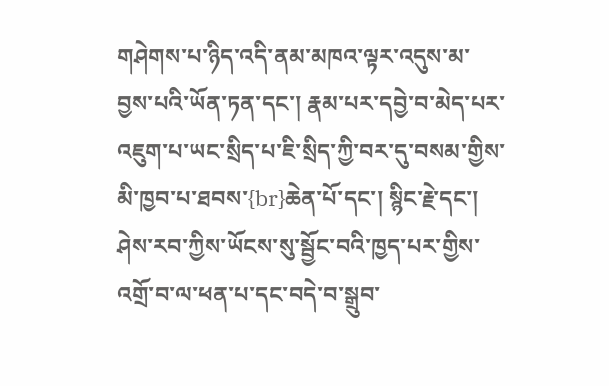གཤེགས་པ་ཉིད་འདི་ནམ་མཁའ་ལྟར་འདུས་མ་བྱས་པའི་ཡོན་ཏན་དང་། རྣམ་པར་དབྱེ་བ་མེད་པར་འཇུག་པ་ཡང་སྲིད་པ་ཇི་སྲིད་ཀྱི་བར་དུ་བསམ་གྱིས་མི་ཁྱབ་པ་ཐབས་{br}ཆེན་པོ་དང་། སྙིང་རྗེ་དང་། ཤེས་རབ་ཀྱིས་ཡོངས་སུ་སྦྱོང་བའི་ཁྱད་པར་གྱིས་འགྲོ་བ་ལ་ཕན་པ་དང་བདེ་བ་སྒྲུབ་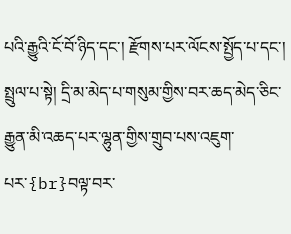པའི་རྒྱུའི་ངོ་བོ་ཉིད་དང་། རྫོགས་པར་ལོངས་སྤྱོད་པ་དང་། སྤྲུལ་པ་སྟེ། དྲི་མ་མེད་པ་གསུམ་གྱིས་བར་ཆད་མེད་ཅིང་རྒྱུན་མི་འཆད་པར་ལྷུན་གྱིས་གྲུབ་པས་འཇུག་པར་{br}བལྟ་བར་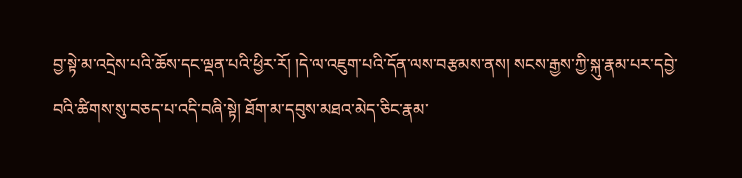བྱ་སྟེ་མ་འདྲེས་པའི་ཆོས་དང་ལྡན་པའི་ཕྱིར་རོ། །དེ་ལ་འཇུག་པའི་དོན་ལས་བརྩམས་ནས། སངས་རྒྱས་ཀྱི་སྐུ་རྣམ་པར་དབྱེ་བའི་ཚིགས་སུ་བཅད་པ་འདི་བཞི་སྟེ། ཐོག་མ་དབུས་མཐའ་མེད་ཅིང་རྣམ་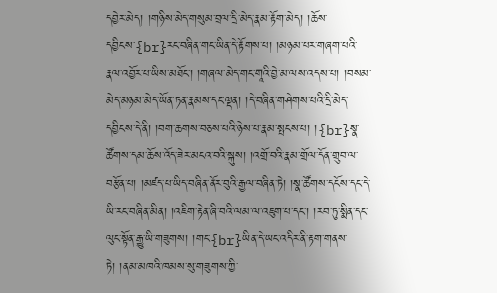དབྱེར་མེད། །གཉིས་མེད་གསུམ་བྲལ་དྲི་མེད་རྣམ་རྟོག་མེད། །ཆོས་དབྱིངས་{br}རང་བཞིན་གང་ཡིན་དེ་རྟོགས་པ། །མཉམ་པར་གཞག་པའི་རྣལ་འབྱོར་པ་ཡིས་མཐོང་། །གཞལ་མེད་གང་གཱའི་བྱེ་མ་ལས་འདས་པ། །བསམ་མེད་མཉམ་མེད་ཡོན་ཏན་རྣམས་དང་ལྡན། །དེ་བཞིན་གཤེགས་པའི་དྲི་མེད་དབྱིངས་དེ་ནི། །བག་ཆགས་བཅས་པའི་ཉེས་པ་རྣམ་སྤངས་པ། །{br}སྣ་ཚོགས་དམ་ཆོས་འོད་ཟེར་མངའ་བའི་སྐུས། །འགྲོ་བའི་རྣམ་གྲོལ་དོན་གྲུབ་ལ་བརྩོན་པ། །མཛད་པ་ཡིད་བཞིན་ནོར་བུའི་རྒྱལ་བཞིན་ཏེ། །སྣ་ཚོགས་དངོས་དང་དེ་ཡི་རང་བཞིན་མིན། །འཇིག་རྟེན་ཞི་བའི་ལམ་ལ་འཇུག་པ་དང་། །རབ་ཏུ་སྨིན་དང་ལུང་སྟོན་རྒྱུ་ཡི་གཟུགས། །གང་{br}ཡིན་དེ་ཡང་འདིར་ནི་རྟག་གནས་ཏེ། །ནམ་མཁའི་ཁམས་སུ་གཟུགས་ཀྱི་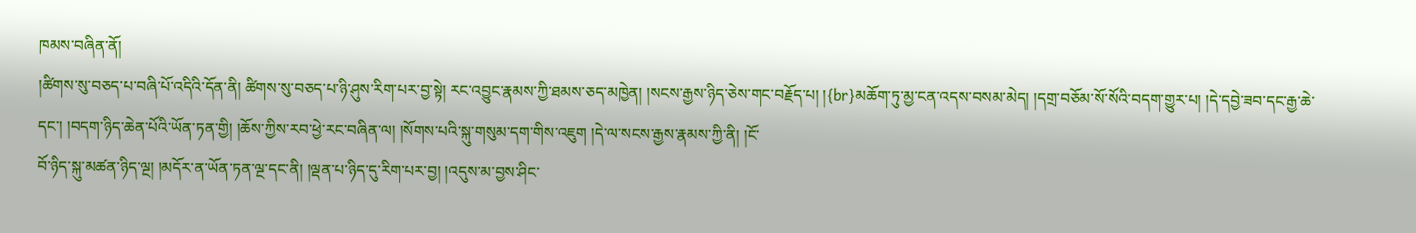ཁམས་བཞིན་ནོ།
།ཚིགས་སུ་བཅད་པ་བཞི་པོ་འདིའི་དོན་ནི། ཚིགས་སུ་བཅད་པ་ཉི་ཤུས་རིག་པར་བྱ་སྟེ། རང་འབྱུང་རྣམས་ཀྱི་ཐམས་ཅད་མཁྱེན། །སངས་རྒྱས་ཉིད་ཅེས་གང་བརྗོད་པ། །{br}མཆོག་ཏུ་མྱ་ངན་འདས་བསམ་མེད། །དགྲ་བཅོམ་སོ་སོའི་བདག་གྱུར་པ། །དེ་དབྱེ་ཟབ་དང་རྒྱ་ཆེ་དང་། །བདག་ཉིད་ཆེན་པོའི་ཡོན་ཏན་གྱི། །ཆོས་ཀྱིས་རབ་ཕྱེ་རང་བཞིན་ལ། །སོགས་པའི་སྐུ་གསུམ་དག་གིས་འཇུག །དེ་ལ་སངས་རྒྱས་རྣམས་ཀྱི་ནི། །ངོ་
བོ་ཉིད་སྐུ་མཚན་ཉིད་ལྔ། །མདོར་ན་ཡོན་ཏན་ལྔ་དང་ནི། །ལྡན་པ་ཉིད་དུ་རིག་པར་བྱ། །འདུས་མ་བྱས་ཤིང་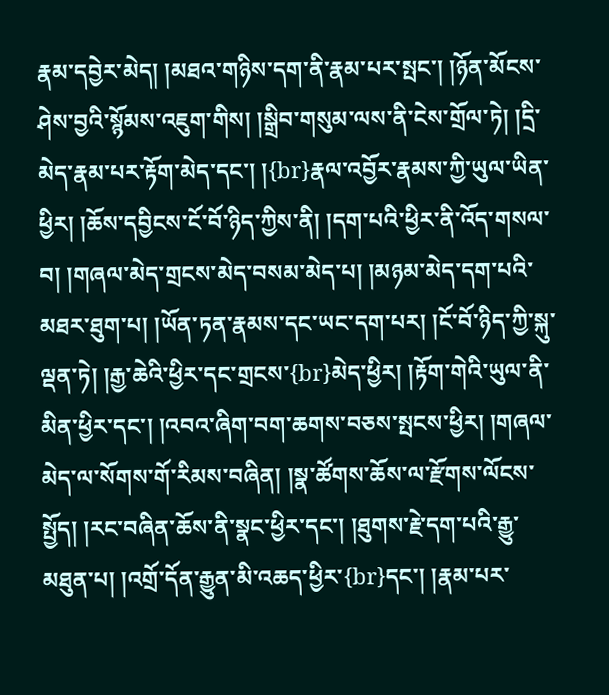རྣམ་དབྱེར་མེད། །མཐའ་གཉིས་དག་ནི་རྣམ་པར་སྤང་། །ཉོན་མོངས་ཤེས་བྱའི་སྙོམས་འཇུག་གིས། །སྒྲིབ་གསུམ་ལས་ནི་ངེས་གྲོལ་ཏེ། །དྲི་མེད་རྣམ་པར་རྟོག་མེད་དང་། །{br}རྣལ་འབྱོར་རྣམས་ཀྱི་ཡུལ་ཡིན་ཕྱིར། །ཆོས་དབྱིངས་ངོ་བོ་ཉིད་ཀྱིས་ནི། །དག་པའི་ཕྱིར་ནི་འོད་གསལ་བ། །གཞལ་མེད་གྲངས་མེད་བསམ་མེད་པ། །མཉམ་མེད་དག་པའི་མཐར་ཐུག་པ། །ཡོན་ཏན་རྣམས་དང་ཡང་དག་པར། །ངོ་བོ་ཉིད་ཀྱི་སྐུ་ལྡན་ཏེ། །རྒྱ་ཆེའི་ཕྱིར་དང་གྲངས་{br}མེད་ཕྱིར། །རྟོག་གེའི་ཡུལ་ནི་མིན་ཕྱིར་དང་། །འབའ་ཞིག་བག་ཆགས་བཅས་སྤངས་ཕྱིར། །གཞལ་མེད་ལ་སོགས་གོ་རིམས་བཞིན། །སྣ་ཚོགས་ཆོས་ལ་རྫོགས་ལོངས་སྤྱོད། །རང་བཞིན་ཆོས་ནི་སྣང་ཕྱིར་དང་། །ཐུགས་རྗེ་དག་པའི་རྒྱུ་མཐུན་པ། །འགྲོ་དོན་རྒྱུན་མི་འཆད་ཕྱིར་{br}དང་། །རྣམ་པར་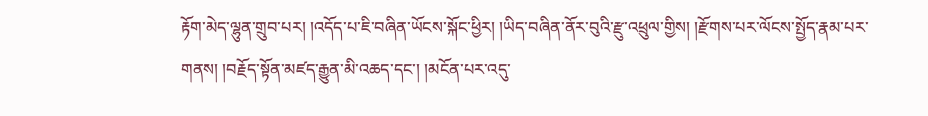རྟོག་མེད་ལྷུན་གྲུབ་པར། །འདོད་པ་ཇི་བཞིན་ཡོངས་སྐོང་ཕྱིར། །ཡིད་བཞིན་ནོར་བུའི་རྫུ་འཕྲུལ་གྱིས། །རྫོགས་པར་ལོངས་སྤྱོད་རྣམ་པར་གནས། །བརྗོད་སྟོན་མཛད་རྒྱུན་མི་འཆད་དང་། །མངོན་པར་འདུ་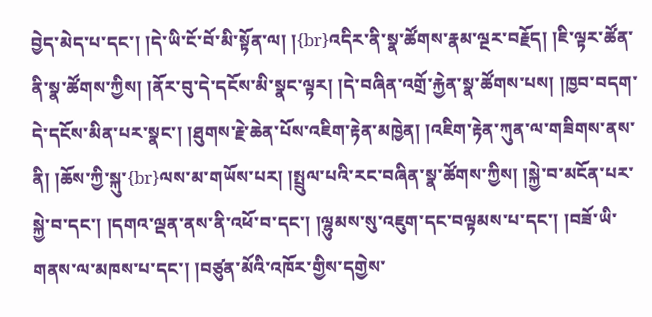བྱེད་མེད་པ་དང་། །དེ་ཡི་ངོ་བོ་མི་སྟོན་ལ། །{br}འདིར་ནི་སྣ་ཚོགས་རྣམ་ལྔར་བརྗོད། །ཇི་ལྟར་ཚོན་ནི་སྣ་ཚོགས་ཀྱིས། །ནོར་བུ་དེ་དངོས་མི་སྣང་ལྟར། །དེ་བཞིན་འགྲོ་རྐྱེན་སྣ་ཚོགས་པས། །ཁྱབ་བདག་དེ་དངོས་མིན་པར་སྣང་། །ཐུགས་རྗེ་ཆེན་པོས་འཇིག་རྟེན་མཁྱེན། །འཇིག་རྟེན་ཀུན་ལ་གཟིགས་ནས་ནི། །ཆོས་ཀྱི་སྐུ་{br}ལས་མ་གཡོས་པར། །སྤྲུལ་པའི་རང་བཞིན་སྣ་ཚོགས་ཀྱིས། །སྐྱེ་བ་མངོན་པར་སྐྱེ་བ་དང་། །དགའ་ལྡན་ནས་ནི་འཕོ་བ་དང་། །ལྷུམས་སུ་འཇུག་དང་བལྟམས་པ་དང་། །བཟོ་ཡི་གནས་ལ་མཁས་པ་དང་། །བཙུན་མོའི་འཁོར་གྱིས་དགྱེས་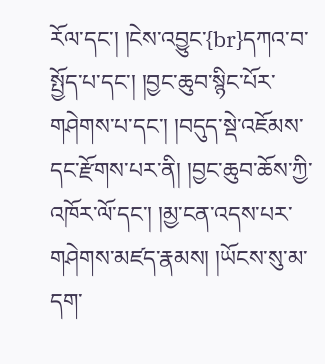རོལ་དང་། །ངེས་འབྱུང་{br}དཀའ་བ་སྤྱོད་པ་དང་། །བྱང་ཆུབ་སྙིང་པོར་གཤེགས་པ་དང་། །བདུད་སྡེ་འཇོམས་དང་རྫོགས་པར་ནི། །བྱང་ཆུབ་ཆོས་ཀྱི་འཁོར་ལོ་དང་། །མྱ་ངན་འདས་པར་གཤེགས་མཛད་རྣམས། །ཡོངས་སུ་མ་དག་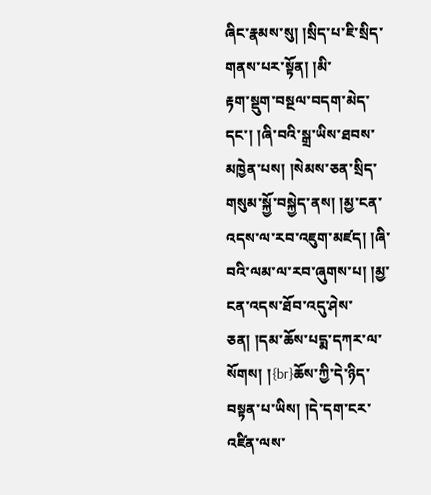ཞིང་རྣམས་སུ། །སྲིད་པ་ཇི་སྲིད་གནས་པར་སྟོན། །མི་
རྟག་སྡུག་བསྔལ་བདག་མེད་དང་། །ཞི་བའི་སྒྲ་ཡིས་ཐབས་མཁྱེན་པས། །སེམས་ཅན་སྲིད་གསུམ་སྐྱོ་བསྐྱེད་ནས། །མྱ་ངན་འདས་ལ་རབ་འཇུག་མཛད། །ཞི་བའི་ལམ་ལ་རབ་ཞུགས་པ། །མྱ་ངན་འདས་ཐོབ་འདུ་ཤེས་ཅན། །དམ་ཆོས་པདྨ་དཀར་ལ་སོགས། །{br}ཆོས་ཀྱི་དེ་ཉིད་བསྟན་པ་ཡིས། །དེ་དག་ངར་འཛིན་ལས་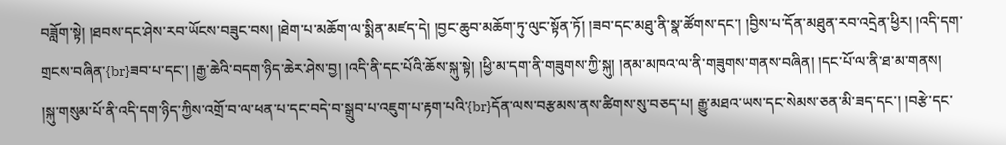བཟློག་སྟེ། །ཐབས་དང་ཤེས་རབ་ཡོངས་བཟུང་བས། །ཐེག་པ་མཆོག་ལ་སྨིན་མཛད་དེ། །བྱང་ཆུབ་མཆོག་ཏུ་ལུང་སྟོན་ཏོ། །ཟབ་དང་མཐུ་ནི་སྣ་ཚོགས་དང་། །བྱིས་པ་དོན་མཐུན་རབ་འདྲེན་ཕྱིར། །འདི་དག་གྲངས་བཞིན་{br}ཟབ་པ་དང་། །རྒྱ་ཆེའི་བདག་ཉིད་ཆེར་ཤེས་བྱ། །འདི་ནི་དང་པོའི་ཆོས་སྐུ་སྟེ། །ཕྱི་མ་དག་ནི་གཟུགས་ཀྱི་སྐུ། །ནམ་མཁའ་ལ་ནི་གཟུགས་གནས་བཞིན། །དང་པོ་ལ་ནི་ཐ་མ་གནས།
།སྐུ་གསུམ་པོ་ནི་འདི་དག་ཉིད་ཀྱིས་འགྲོ་བ་ལ་ཕན་པ་དང་བདེ་བ་སྒྲུབ་པ་འཇུག་པ་རྟག་པའི་{br}དོན་ལས་བརྩམས་ནས་ཚིགས་སུ་བཅད་པ། རྒྱུ་མཐའ་ཡས་དང་སེམས་ཅན་མི་ཟད་དང་། །བརྩེ་དང་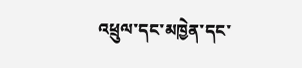འཕྲུལ་དང་མཁྱེན་དང་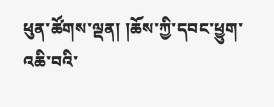ཕུན་ཚོགས་ལྡན། །ཆོས་ཀྱི་དབང་ཕྱུག་འཆི་བའི་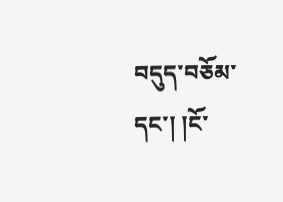བདུད་བཅོམ་དང་། །ངོ་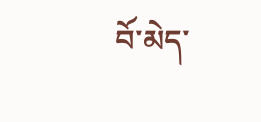བོ་མེད་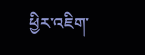ཕྱིར་འཇིག་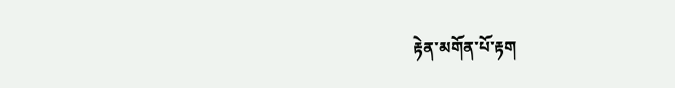རྟེན་མགོན་པོ་རྟག